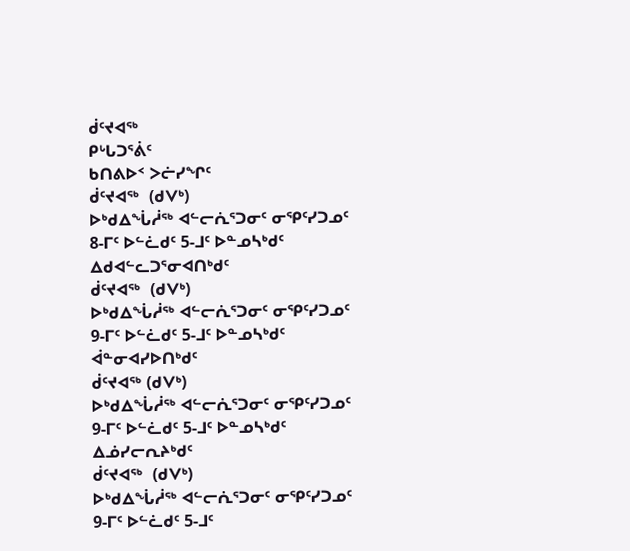ᑰᑦᔪᐊᖅ
ᑭᒡᒐᑐᕐᕖᑦ
ᑲᑎᕕᐅᑉ ᐳᓖᓯᖏᑦ
ᑰᑦᔪᐊᖅ  (ᑯᐯᒃ)
ᐅᒃᑯᐃᖔᓲᖅ ᐊᓪᓕᕇᕐᑐᓂᑦ ᓂᕿᑦᓯᑐᓄᑦ
8-ᒥᑦ ᐅᓪᓛᑯᑦ 5-ᒧᑦ ᐅᓐᓄᓴᒃᑯᑦ
ᐃᑯᐊᓪᓚᑐᕐᓂᐊᑎᒃᑯᑦ
ᑰᑦᔪᐊᖅ  (ᑯᐯᒃ)
ᐅᒃᑯᐃᖔᓲᖅ ᐊᓪᓕᕇᕐᑐᓂᑦ ᓂᕿᑦᓯᑐᓄᑦ
9-ᒥᑦ ᐅᓪᓛᑯᑦ 5-ᒧᑦ ᐅᓐᓄᓴᒃᑯᑦ
ᐋᓐᓂᐊᓯᐅᑎᒃᑯᑦ
ᑰᑦᔪᐊᖅ (ᑯᐯᒃ)
ᐅᒃᑯᐃᖔᓲᖅ ᐊᓪᓕᕇᕐᑐᓂᑦ ᓂᕿᑦᓯᑐᓄᑦ
9-ᒥᑦ ᐅᓪᓛᑯᑦ 5-ᒧᑦ ᐅᓐᓄᓴᒃᑯᑦ
ᐃᓅᓯᓕᕆᔨᒃᑯᑦ
ᑰᑦᔪᐊᖅ  (ᑯᐯᒃ)
ᐅᒃᑯᐃᖔᓲᖅ ᐊᓪᓕᕇᕐᑐᓂᑦ ᓂᕿᑦᓯᑐᓄᑦ
9-ᒥᑦ ᐅᓪᓛᑯᑦ 5-ᒧᑦ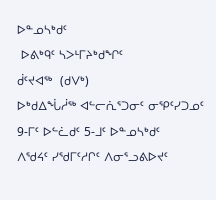ᐅᓐᓄᓴᒃᑯᑦ
 ᐅᕕᒃᑫᑦ ᓴᐳᒻᒥᔨᒃᑯᖏᑦ
ᑰᑦᔪᐊᖅ  (ᑯᐯᒃ)
ᐅᒃᑯᐃᖔᓲᖅ ᐊᓪᓕᕇᕐᑐᓂᑦ ᓂᕿᑦᓯᑐᓄᑦ
9-ᒥᑦ ᐅᓪᓛᑯᑦ 5-ᒧᑦ ᐅᓐᓄᓴᒃᑯᑦ
ᐱᖁᔦᑦ ᓯᖁᒥᑦᓱᒋᑦ ᐱᓂᕐᓗᕕᐅᔪᑦ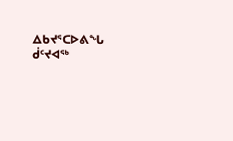ᐃᑲᔪᕐᑕᐅᕕᖓ
ᑰᑦᔪᐊᖅ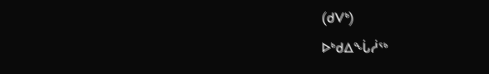(ᑯᐯᒃ)
ᐅᒃᑯᐃᖔᓲᖅ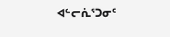ᐊᓪᓕᕇᕐᑐᓂᑦ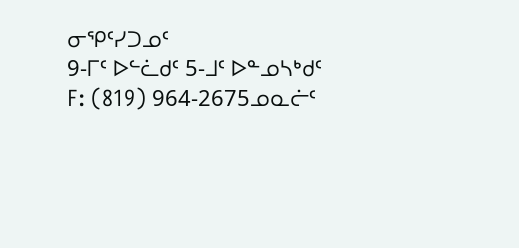ᓂᕿᑦᓯᑐᓄᑦ
9-ᒥᑦ ᐅᓪᓛᑯᑦ 5-ᒧᑦ ᐅᓐᓄᓴᒃᑯᑦ
F: (819) 964-2675ᓄᓇᓖᑦ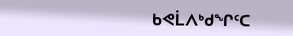ᑲᕙᒫᐱᒃᑯᖏᑦᑕ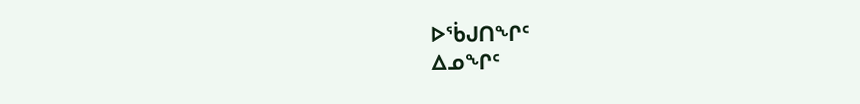ᐅᖄᒍᑎᖏᑦ
ᐃᓄᖏᑦ